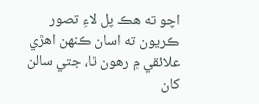اچو ته هڪ پل لاءِ تصور ڪريون ته اسان ڪنهن اهڙي علائقي ۾ رهون ٿا، جتي سالن کان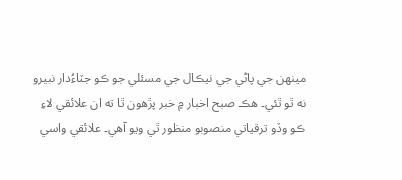مينھن جي پاڻي جي نيڪال جي مسئلي جو ڪو جٽاءُدار نبيرو نه ٿو ٿئي۔ هڪ صبح اخبار ۾ خبر پڙهون ٿا ته ان علائقي لاءِ ڪو وڏو ترقياتي منصوبو منظور ٿي ويو آهي۔ علائقي واسي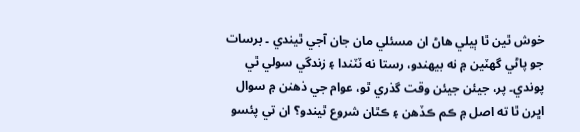خوش ٿين ٿا ٻيلي ھاڻ ان مسئلي مان جان آجي ٿيندي ۔ برسات جو پاڻي گهٽين ۾ نه بيهندو، رستا نه ٽٽندا ۽ زندگي سولي ٿي پوندي۔ پر، جيئن جيئن وقت گذري ٿو، عوام جي ذهنن ۾ سوال اڀرن ٿا ته اصل ۾ ڪم ڪڏھن ۽ ڪٿان شروع ٿيندو؟ ان تي پئسو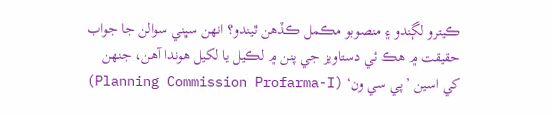ڪيترو لڳندو ۽ منصوبو مڪمل ڪڏھن ٿيندو؟ انهن سڀني سوالن جا جواب حقيقت ۾ هڪ ئي دستاويز جي پنن ۾ لڪيل يا لکيل هوندا آهن، جنهن کي اسين ’پي سي ون‘ (Planning Commission Profarma-I)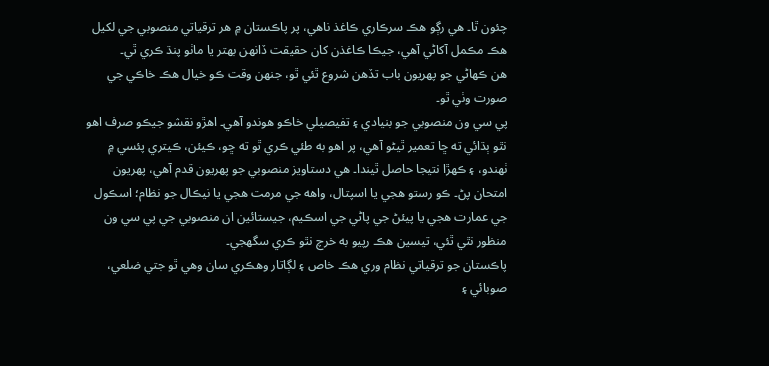چئون ٿا۔ هي رڳو هڪ سرڪاري ڪاغذ ناهي، پر پاڪستان ۾ هر ترقياتي منصوبي جي لکيل هڪ مڪمل آکاڻي آهي، جيڪا ڪاغذن کان حقيقت ڏانهن بھتر يا ماٺو پنڌ ڪري ٿي۔
هن ڪهاڻي جو پهريون باب تڏهن شروع ٿئي ٿو، جنهن وقت ڪو خيال هڪ خاڪي جي صورت وٺي ٿو۔
پي سي ون منصوبي جو بنيادي ۽ تفيصيلي خاڪو ھوندو آهي۔ اهڙو نقشو جيڪو صرف اهو نٿو ٻڌائي ته ڇا تعمير ٿيڻو آهي، پر اهو به طئي ڪري ٿو ته ڇو، ڪيئن، ڪيتري پئسي ۾ ٺھندو، ۽ ڪهڙا نتيجا حاصل ٿيندا۔ هي دستاويز منصوبي جو پهريون قدم آهي، پهريون امتحان پڻ۔ ڪو رستو هجي يا اسپتال، واهه جي مرمت هجي يا نيڪال جو نظام؛ اسڪول جي عمارت ھجي يا پيئڻ جي پاڻي جي اسڪيم، جيستائين ان منصوبي جي پي سي ون منظور نٿي ٿئي، تيسين هڪ رپيو به خرچ نٿو ڪري سگهجي۔
پاڪستان جو ترقياتي نظام وري هڪ خاص ۽ لڳاتار وهڪري سان وھي ٿو جتي ضلعي، صوبائي ۽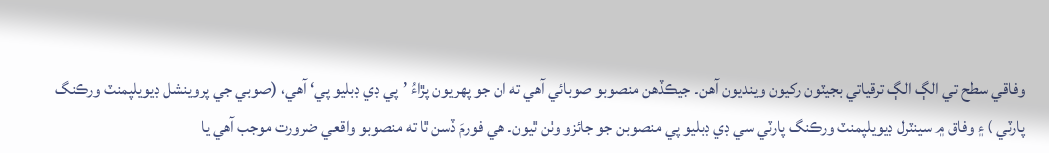وفاقي سطح تي الڳ الڳ ترقياتي بجيٽون رکيون وينديون آھن۔ جيڪڏهن منصوبو صوبائي آهي ته ان جو پهريون پڙاءُ ’پي ڊي ڊبليو پي‘ آهي، (صوبي جي پروينشل ڊيويلپمنٽ ورڪنگ پارٽي ) ۽ وفاق ۾ سينٽرل ڊيويلپمنٽ ورڪنگ پارٽي سي ڊي ڊبليو پي منصوبن جو جائزو وٺن ٿيون۔ هي فورمَ ڏسن ٿا ته منصوبو واقعي ضرورت موجب آهي يا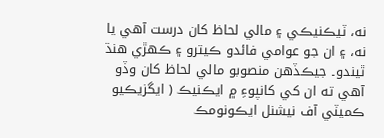نه، ٽيڪنيڪي ۽ مالي لحاظ کان درست آهي يا نه، ۽ ان جو عوامي فائدو ڪيترو ۽ ڪھڙي ھنڌ ٿيندو۔ جيڪڏهن منصوبو مالي لحاظ کان وڏو آھي ته ان کي کانپوءِ ۾ ايڪنيڪ ( ايگزيڪيو ڪميٽي آف نيشنل ايڪونومڪ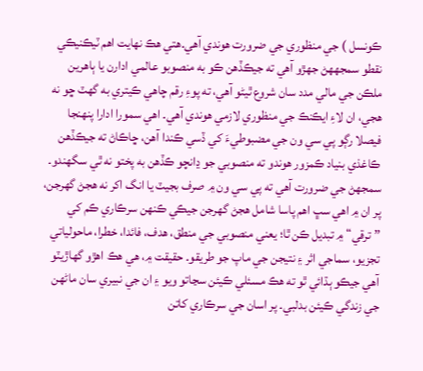ڪونسل ) جي منظوري جي ضرورت هوندي آهي۔هتي هڪ نهايت اهم ٽيڪنيڪي نقطو سمجههڻ جهڙو آهي ته جيڪڏهن ڪو به منصوبو عالمي ادارن يا ٻاهرين ملڪن جي مالي مدد سان شروع ٿيڻو آھي، ته پوءِ رقم چاهي ڪيتري به گهٽ ڇو نه هجي، ان لاءِ ايڪنڪ جي منظوري لازمي هوندي آهي۔ اهي سمورا ادارا پنهنجا فيصلا رڳو پي سي ون جي مضبوطيءَ کي ڏسي ڪندا آهن، ڇاڪاڻ ته جيڪڏهن ڪاغذي بنياد ڪمزور هوندو ته منصوبي جو ڍانچو ڪڏهن به پختو نه ٿي سگھندو۔
سمجھڻ جي ضرورت آھي ته پي سي ون ۾ صرف بجيٽ يا انگ اکر نه هجڻ گهرجن، پر ان ۾ اهي سڀ اھم پاسا شامل هجڻ گهرجن جيڪي ڪنهن سرڪاري ڪم کي ”ترقي“ ۾ تبديل ڪن ٿا؛ يعني منصوبي جي منطق، هدف، فائدا، خطرا، ماحولياتي تجزيو، سماجي اثر ۽ نتيجن جي ماپ جو طريقو۔ حقيقت ۾، هي هڪ اهڙو گھاڙيٽو آهي جيڪو ٻڌائي ٿو ته هڪ مسئلي ڪيئن سڃاتو ويو ۽ ان جي نبيري سان ماڻهن جي زندگي ڪيئن بدلبي۔ پر اسان جي سرڪاري کاتن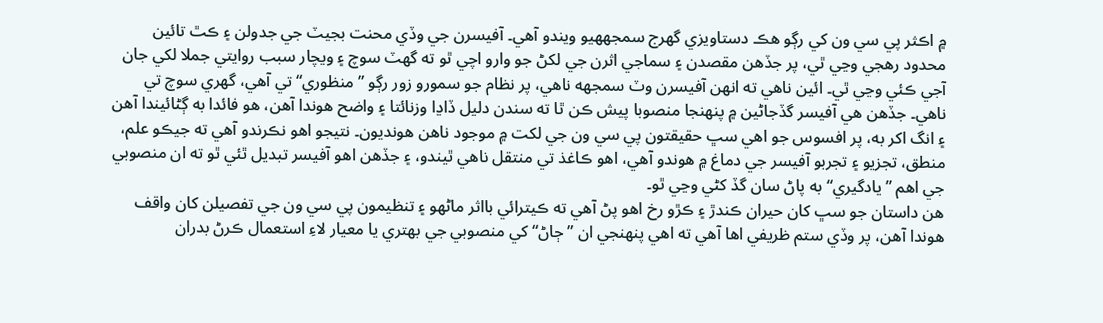۾ اڪثر پي سي ون کي رڳو هڪ دستاويزي گھرج سمجههيو ويندو آهي۔ آفيسرن جي وڏي محنت بجيٽ جي جدولن ۽ ڪٿ تائين محدود رهجي وڃي ٿي، پر جڏهن مقصدن ۽ سماجي اثرن جي لکڻ جو وارو اچي ٿو ته گھٽ سوچ ۽ ويچار سبب روايتي جملا لکي جان آجي ڪئي وڃي ٿي۔ ائين ناهي ته انهن آفيسرن وٽ سمجهه ناهي، پر نظام جو سمورو زور رڳو ”منظوري“ تي آهي، گهري سوچ تي ناهي۔ جڏهن هي آفيسر گڏجاڻين ۾ پنهنجا منصوبا پيش ڪن ٿا ته سندن دليل ڏاڍا وزنائتا ۽ واضح هوندا آهن، هو فائدا به ڳڻائيندا آهن ۽ انگ اکر به، پر افسوس جو اهي سڀ حقيقتون پي سي ون جي لکت ۾ موجود ناهن هونديون۔ نتيجو اهو نڪرندو آهي ته جيڪو علم، منطق، تجزيو ۽ تجربو آفيسر جي دماغ ۾ هوندو آهي، اهو ڪاغذ تي منتقل ناهي ٿيندو، ۽ جڏهن اهو آفيسر تبديل ٿئي ٿو ته ان منصوبي جي اھم ”يادگيري“ به پاڻ سان گڏ کڻي وڃي ٿو۔
هن داستان جو سڀ کان حيران ڪندڙ ۽ ڪڙو رخ اهو پڻ آهي ته ڪيترائي بااثر ماڻهو ۽ تنظيمون پي سي ون جي تفصيلن کان واقف هوندا آهن، پر وڏي ستم ظريفي اها آهي ته اهي پنهنجي ان ”ڄاڻ“ کي منصوبي جي بهتري يا معيار لاءِ استعمال ڪرڻ بدران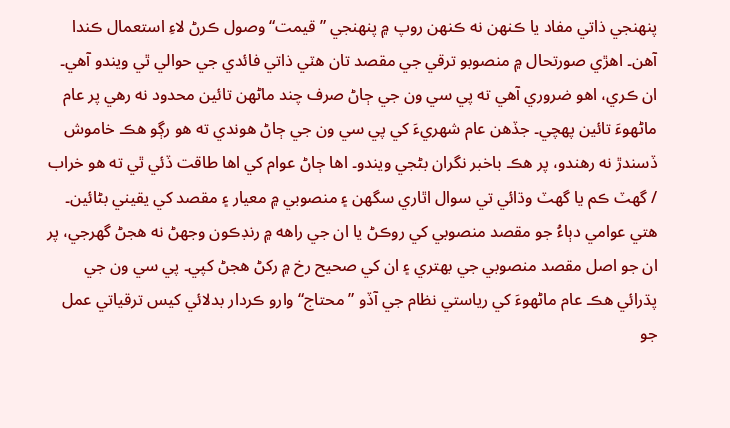پنهنجي ذاتي مفاد يا ڪنهن نه ڪنهن روپ ۾ پنهنجي ”قيمت“ وصول ڪرڻ لاءِ استعمال ڪندا آهن۔ اهڙي صورتحال ۾ منصوبو ترقي جي مقصد تان هٽي ذاتي فائدي جي حوالي ٿي ويندو آهي۔ ان ڪري، اهو ضروري آهي ته پي سي ون جي ڄاڻ صرف چند ماڻهن تائين محدود نه رهي پر عام ماڻهوءَ تائين پهچي۔ جڏهن عام شهريءَ کي پي سي ون جي ڄاڻ هوندي ته هو رڳو هڪ خاموش ڏسندڙ نه رهندو، پر هڪ باخبر نگران بڻجي ويندو۔ اها ڄاڻ عوام کي اها طاقت ڏئي ٿي ته هو خراب / گھٽ ڪم يا گھٽ وڌائي تي سوال اٿاري سگهن ۽ منصوبي ۾ معيار ۽ مقصد کي يقيني بڻائين۔ هتي عوامي دٻاءُ جو مقصد منصوبي کي روڪڻ يا ان جي راهه ۾ رنڊڪون وجهڻ نه هجڻ گهرجي، پر ان جو اصل مقصد منصوبي جي بهتري ۽ ان کي صحيح رخ ۾ رکڻ ھجڻ کپي۔ پي سي ون جي پڌرائي هڪ عام ماڻهوءَ کي رياستي نظام جي آڏو ”محتاج“ وارو ڪردار بدلائي کيس ترقياتي عمل جو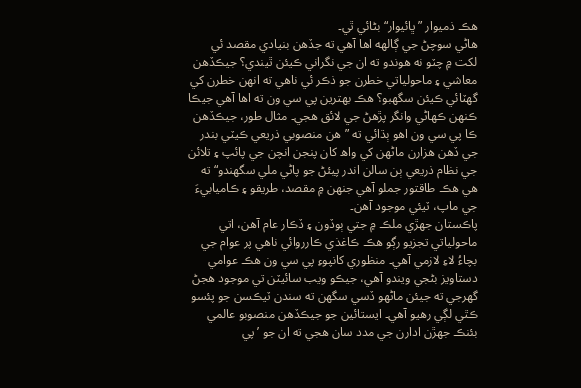هڪ ذميوار ”ڀائيوار“ بڻائي ٿي۔
هاڻي سوچڻ جي ڳالهه اها آهي ته جڏهن بنيادي مقصد ئي لکت ۾ چٽو نه هوندو ته ان جي نگراني ڪيئن ٿيندي؟ جيڪڏهن معاشي ۽ ماحولياتي خطرن جو ذڪر ئي ناهي ته انهن خطرن کي گهٽائي ڪيئن سگھبو؟ هڪ بهترين پي سي ون ته اها آهي جيڪا ڪنهن ڪهاڻي وانگر پڙهڻ جي لائق هجي۔ مثال طور، جيڪڏهن ڪا پي سي ون اهو ٻڌائي ته ”هن منصوبي ذريعي ڪيٽي بندر جي ڏھن ھزارن ماڻھن کي واھ کان پنجن انچن جي پائپ ۽ تلائن جي نظام ذريعي ٻن سالن اندر پيئڻ جو پاڻي ملي سگھندو“ ته هي هڪ طاقتور جملو آهي جنهن ۾ مقصد، طريقو ۽ ڪاميابيءَ جي ماپ، ٽيئي موجود آهن۔
پاڪستان جهڙي ملڪ ۾ جتي ٻوڏون ۽ ڏڪار عام آهن، اتي ماحولياتي تجزيو رڳو هڪ ڪاغذي ڪارروائي ناهي پر عوام جي بچاءُ لاءِ لازمي آهي۔ منظوري کانپوءِ پي سي ون هڪ عوامي دستاويز بڻجي ويندو آهي، جيڪو ويب سائيٽن تي موجود هجڻ گهرجي ته جيئن ماڻهو ڏسي سگهن ته سندن ٽيڪسن جو پئسو ڪٿي لڳي رهيو آهي۔ ايستائين جو جيڪڏهن منصوبو عالمي بئنڪ جهڙن ادارن جي مدد سان هجي ته ان جو ’پي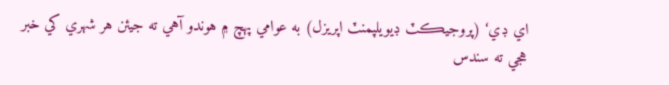اي ڊي‘ (پروجيڪٽ ڊيويلپمنٽ اپريزل) به عوامي پهچ ۾ هوندو آهي ته جيئن هر شهري کي خبر هجي ته سندس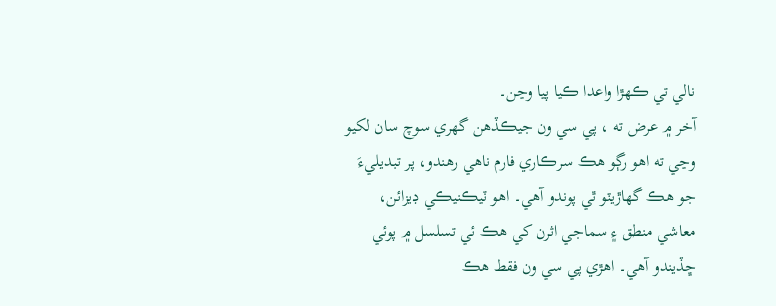نالي تي ڪهڙا واعدا ڪيا پيا وڃن۔
آخر ۾ عرض ته ، پي سي ون جيڪڏهن گهري سوچ سان لکيو وڃي ته اهو رڳو هڪ سرڪاري فارم ناهي رهندو، پر تبديليءَ جو هڪ گھاڙيٽو ٿي پوندو آهي۔ اهو ٽيڪنيڪي ڊيزائن، معاشي منطق ۽ سماجي اثرن کي هڪ ئي تسلسل ۾ پوئي ڇڏيندو آهي۔ اهڙي پي سي ون فقط هڪ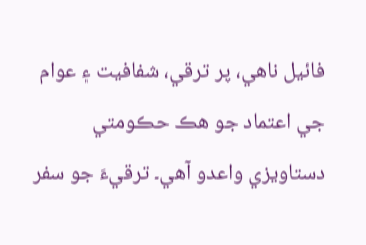فائيل ناهي، پر ترقي، شفافيت ۽ عوام جي اعتماد جو هڪ حڪومتي دستاويزي واعدو آهي۔ ترقيءَ جو سفر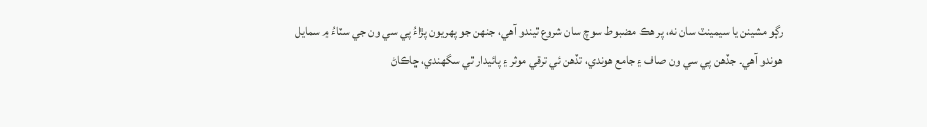رڳو مشينن يا سيمينٽ سان نه، پر هڪ مضبوط سوچ سان شروع ٿيندو آهي، جنهن جو پهريون پڙاءُ پي سي ون جي سٽاءُ ۾ سمايل هوندو آهي۔ جڏهن پي سي ون صاف ۽ جامع هوندي، تڏهن ئي ترقي موثر ۽ پائيدار ٿي سگھندي، ڇاڪاڻ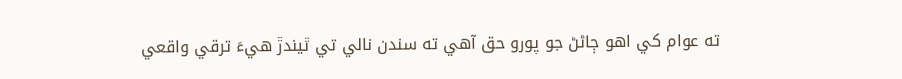ته عوام کي اهو ڄاڻڻ جو پورو حق آهي ته سندن نالي تي ٿيندڙ هيءَ ترقي واقعي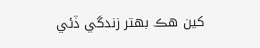کين هڪ بهتر زندگي ڏئي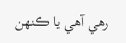رهي آهي يا ڪنھن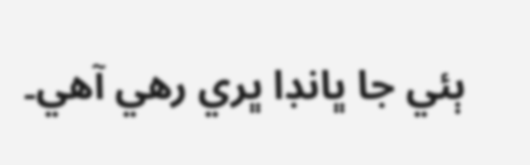ٻئي جا ڀانڊا ڀري رھي آھي۔